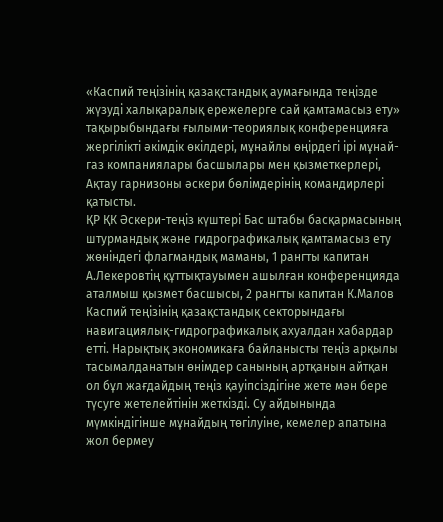«Каспий теңізінің қазақстандық аумағында теңізде жүзуді халықаралық ережелерге сай қамтамасыз ету» тақырыбындағы ғылыми-теориялық конференцияға жергілікті әкімдік өкілдері, мұнайлы өңірдегі ірі мұнай-газ компаниялары басшылары мен қызметкерлері, Ақтау гарнизоны әскери бөлімдерінің командирлері қатысты.
ҚР ҚК Әскери-теңіз күштері Бас штабы басқармасының штурмандық және гидрографикалық қамтамасыз ету жөніндегі флагмандық маманы, 1 рангты капитан А.Лекеровтің құттықтауымен ашылған конференцияда аталмыш қызмет басшысы, 2 рангты капитан К.Малов Каспий теңізінің қазақстандық секторындағы навигациялық-гидрографикалық ахуалдан хабардар етті. Нарықтық экономикаға байланысты теңіз арқылы тасымалданатын өнімдер санының артқанын айтқан ол бұл жағдайдың теңіз қауіпсіздігіне жете мән бере түсуге жетелейтінін жеткізді. Су айдынында мүмкіндігінше мұнайдың төгілуіне, кемелер апатына жол бермеу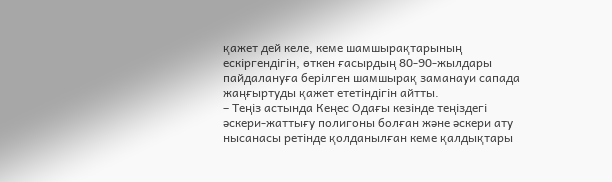қажет дей келе, кеме шамшырақтарының ескіргендігін, өткен ғасырдың 80-90-жылдары пайдалануға берілген шамшырақ заманауи сапада жаңғыртуды қажет ететіндігін айтты.
– Теңіз астында Кеңес Одағы кезінде теңіздегі әскери-жаттығу полигоны болған және әскери ату нысанасы ретінде қолданылған кеме қалдықтары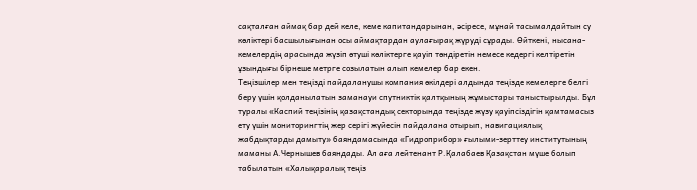сақталған аймақ бар дей келе, кеме капитандарынан, әсіресе, мұнай тасымалдайтын су көліктері басшылығынан осы аймақтардан аулағырақ жүруді сұрады. Өйткені, нысана-кемелердің арасында жүзіп өтуші көліктерге қауіп төндіретін немесе кедергі келтіретін ұзындығы бірнеше метрге созылатын алып кемелер бар екен.
Теңізшілер мен теңізді пайдаланушы компания өкілдері алдында теңізде кемелерге белгі беру үшін қолданылатын заманауи спутниктік қалтқының жұмыстары таныстырылды. Бұл туралы «Каспий теңізінің қазақстандық секторында теңізде жүзу қауіпсіздігін қамтамасыз ету үшін мониторингтің жер серігі жүйесін пайдалана отырып, навигациялық жабдықтарды дамыту» баяндамасында «Гидроприбор» ғылыми-зерттеу институтының маманы А.Чернышев баяндады. Ал аға лейтенант Р.Қалабаев Қазақстан мүше болып табылатын «Халықаралық теңіз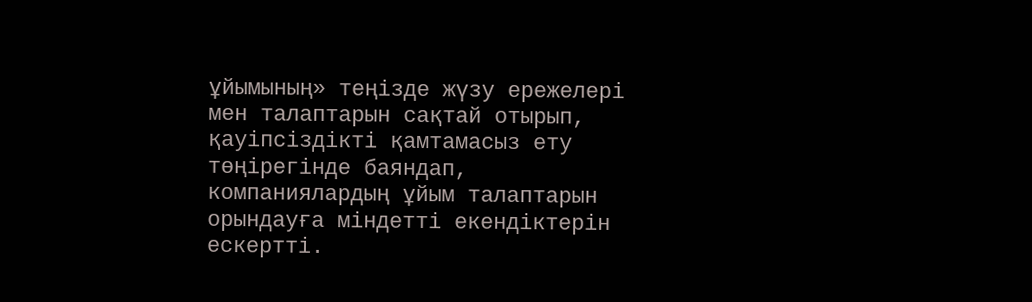ұйымының» теңізде жүзу ережелері мен талаптарын сақтай отырып, қауіпсіздікті қамтамасыз ету төңірегінде баяндап, компаниялардың ұйым талаптарын орындауға міндетті екендіктерін ескертті.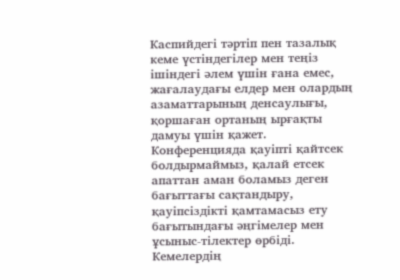Каспийдегі тәртіп пен тазалық кеме үстіндегілер мен теңіз ішіндегі әлем үшін ғана емес, жағалаудағы елдер мен олардың азаматтарының денсаулығы, қоршаған ортаның ырғақты дамуы үшін қажет. Конференцияда қауіпті қайтсек болдырмаймыз, қалай етсек апаттан аман боламыз деген бағыттағы сақтандыру, қауіпсіздікті қамтамасыз ету бағытындағы әңгімелер мен ұсыныс-тілектер өрбіді. Кемелердің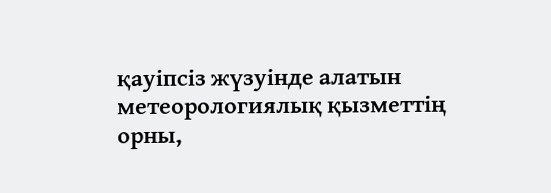қауіпсіз жүзуінде алатын метеорологиялық қызметтің орны,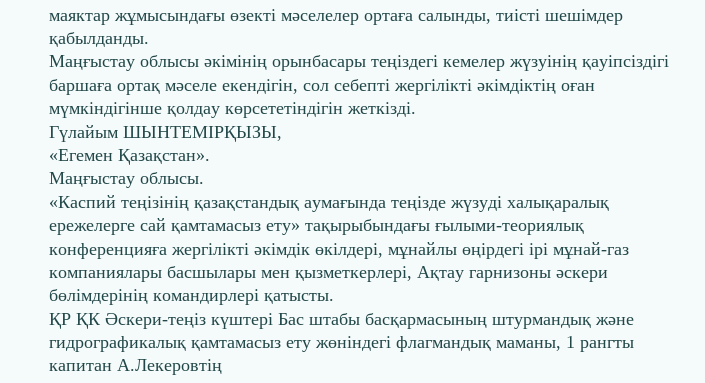маяктар жұмысындағы өзекті мәселелер ортаға салынды, тиісті шешімдер қабылданды.
Маңғыстау облысы әкімінің орынбасары теңіздегі кемелер жүзуінің қауіпсіздігі баршаға ортақ мәселе екендігін, сол себепті жергілікті әкімдіктің оған мүмкіндігінше қолдау көрсететіндігін жеткізді.
Гүлайым ШЫНТЕМІРҚЫЗЫ,
«Егемен Қазақстан».
Маңғыстау облысы.
«Каспий теңізінің қазақстандық аумағында теңізде жүзуді халықаралық ережелерге сай қамтамасыз ету» тақырыбындағы ғылыми-теориялық конференцияға жергілікті әкімдік өкілдері, мұнайлы өңірдегі ірі мұнай-газ компаниялары басшылары мен қызметкерлері, Ақтау гарнизоны әскери бөлімдерінің командирлері қатысты.
ҚР ҚК Әскери-теңіз күштері Бас штабы басқармасының штурмандық және гидрографикалық қамтамасыз ету жөніндегі флагмандық маманы, 1 рангты капитан А.Лекеровтің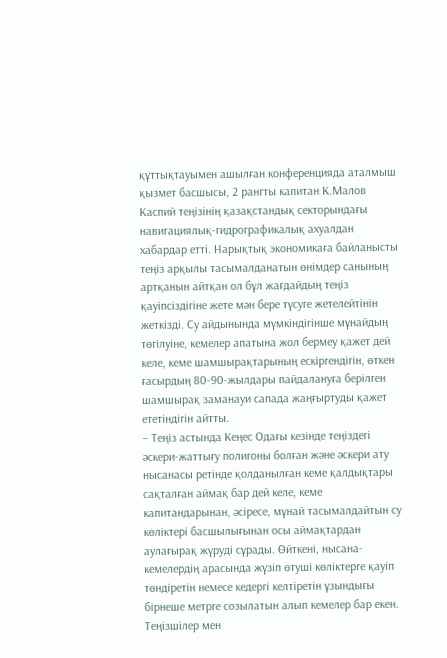құттықтауымен ашылған конференцияда аталмыш қызмет басшысы, 2 рангты капитан К.Малов Каспий теңізінің қазақстандық секторындағы навигациялық-гидрографикалық ахуалдан хабардар етті. Нарықтық экономикаға байланысты теңіз арқылы тасымалданатын өнімдер санының артқанын айтқан ол бұл жағдайдың теңіз қауіпсіздігіне жете мән бере түсуге жетелейтінін жеткізді. Су айдынында мүмкіндігінше мұнайдың төгілуіне, кемелер апатына жол бермеу қажет дей келе, кеме шамшырақтарының ескіргендігін, өткен ғасырдың 80-90-жылдары пайдалануға берілген шамшырақ заманауи сапада жаңғыртуды қажет ететіндігін айтты.
– Теңіз астында Кеңес Одағы кезінде теңіздегі әскери-жаттығу полигоны болған және әскери ату нысанасы ретінде қолданылған кеме қалдықтары сақталған аймақ бар дей келе, кеме капитандарынан, әсіресе, мұнай тасымалдайтын су көліктері басшылығынан осы аймақтардан аулағырақ жүруді сұрады. Өйткені, нысана-кемелердің арасында жүзіп өтуші көліктерге қауіп төндіретін немесе кедергі келтіретін ұзындығы бірнеше метрге созылатын алып кемелер бар екен.
Теңізшілер мен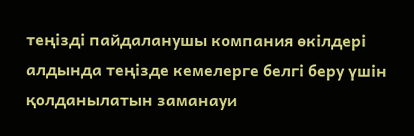теңізді пайдаланушы компания өкілдері алдында теңізде кемелерге белгі беру үшін қолданылатын заманауи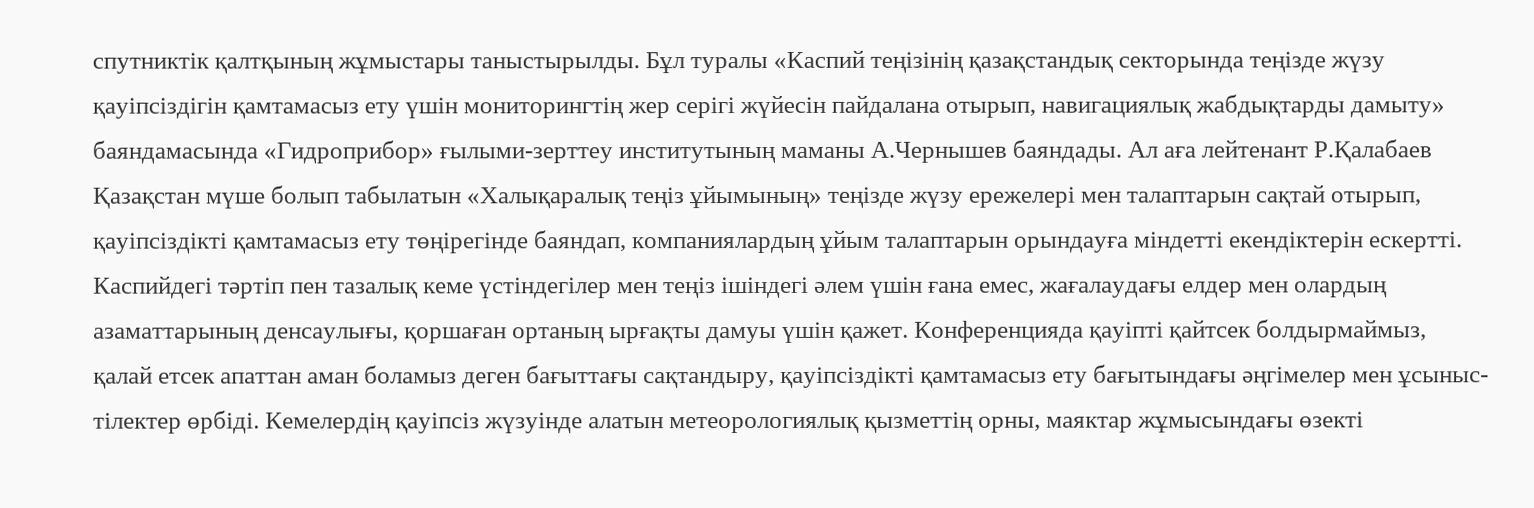спутниктік қалтқының жұмыстары таныстырылды. Бұл туралы «Каспий теңізінің қазақстандық секторында теңізде жүзу қауіпсіздігін қамтамасыз ету үшін мониторингтің жер серігі жүйесін пайдалана отырып, навигациялық жабдықтарды дамыту» баяндамасында «Гидроприбор» ғылыми-зерттеу институтының маманы А.Чернышев баяндады. Ал аға лейтенант Р.Қалабаев Қазақстан мүше болып табылатын «Халықаралық теңіз ұйымының» теңізде жүзу ережелері мен талаптарын сақтай отырып, қауіпсіздікті қамтамасыз ету төңірегінде баяндап, компаниялардың ұйым талаптарын орындауға міндетті екендіктерін ескертті.
Каспийдегі тәртіп пен тазалық кеме үстіндегілер мен теңіз ішіндегі әлем үшін ғана емес, жағалаудағы елдер мен олардың азаматтарының денсаулығы, қоршаған ортаның ырғақты дамуы үшін қажет. Конференцияда қауіпті қайтсек болдырмаймыз, қалай етсек апаттан аман боламыз деген бағыттағы сақтандыру, қауіпсіздікті қамтамасыз ету бағытындағы әңгімелер мен ұсыныс-тілектер өрбіді. Кемелердің қауіпсіз жүзуінде алатын метеорологиялық қызметтің орны, маяктар жұмысындағы өзекті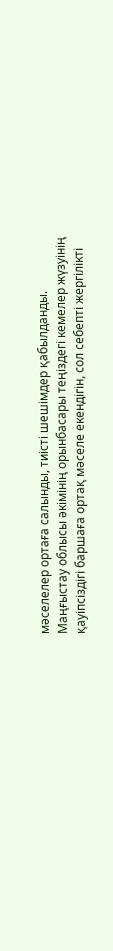мәселелер ортаға салынды, тиісті шешімдер қабылданды.
Маңғыстау облысы әкімінің орынбасары теңіздегі кемелер жүзуінің қауіпсіздігі баршаға ортақ мәселе екендігін, сол себепті жергілікті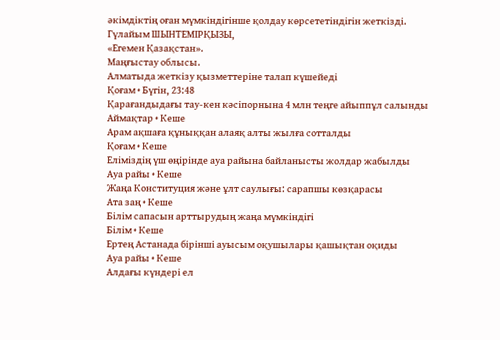әкімдіктің оған мүмкіндігінше қолдау көрсететіндігін жеткізді.
Гүлайым ШЫНТЕМІРҚЫЗЫ,
«Егемен Қазақстан».
Маңғыстау облысы.
Алматыда жеткізу қызметтеріне талап күшейеді
Қоғам • Бүгін, 23:48
Қарағандыдағы тау-кен кәсіпорнына 4 млн теңге айыппұл салынды
Аймақтар • Кеше
Арам ақшаға құныққан алаяқ алты жылға сотталды
Қоғам • Кеше
Еліміздің үш өңірінде ауа райына байланысты жолдар жабылды
Ауа райы • Кеше
Жаңа Конституция және ұлт саулығы: сарапшы көзқарасы
Ата заң • Кеше
Білім сапасын арттырудың жаңа мүмкіндігі
Білім • Кеше
Ертең Астанада бірінші ауысым оқушылары қашықтан оқиды
Ауа райы • Кеше
Алдағы күндері ел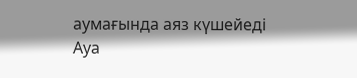аумағында аяз күшейеді
Ауа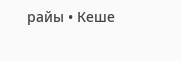райы • Кеше